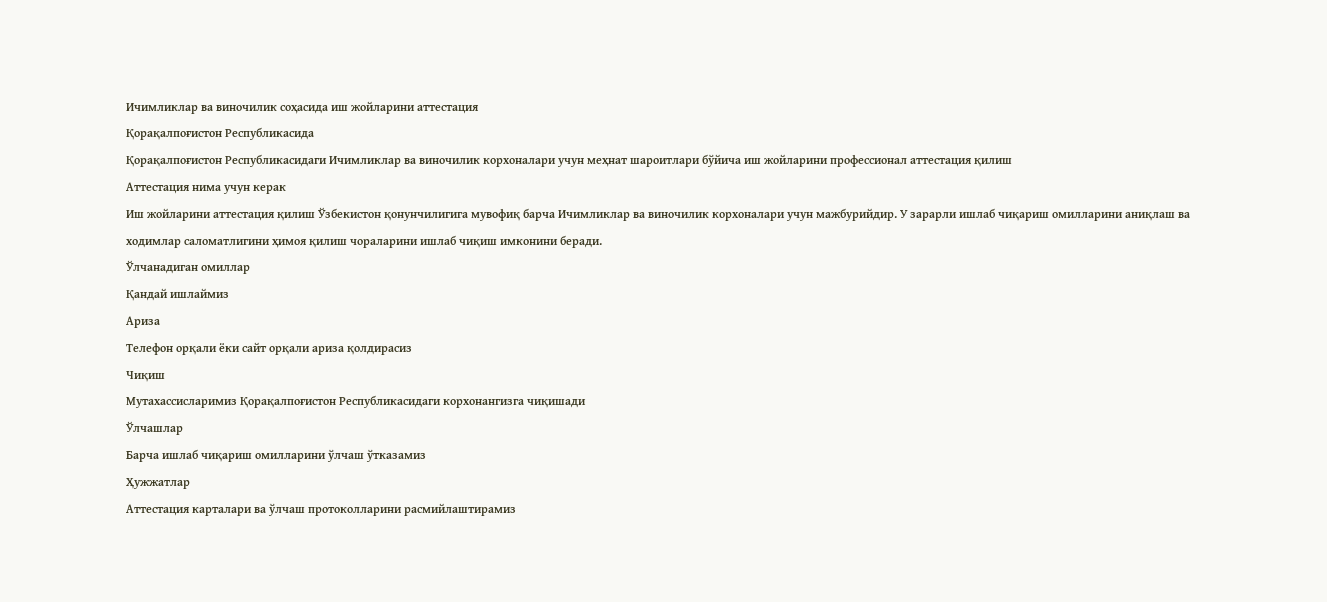Ичимликлар ва виночилик соҳасида иш жойларини аттестация
Қорақалпоғистон Республикасида
Қорақалпоғистон Республикасидаги Ичимликлар ва виночилик корхоналари учун меҳнат шароитлари бўйича иш жойларини профессионал аттестация қилиш
Аттестация нима учун керак
Иш жойларини аттестация қилиш Ўзбекистон қонунчилигига мувофиқ барча Ичимликлар ва виночилик корхоналари учун мажбурийдир. У зарарли ишлаб чиқариш омилларини аниқлаш ва ходимлар саломатлигини ҳимоя қилиш чораларини ишлаб чиқиш имконини беради.
Ўлчанадиган омиллар
Қандай ишлаймиз
Ариза
Телефон орқали ёки сайт орқали ариза қолдирасиз
Чиқиш
Мутахассисларимиз Қорақалпоғистон Республикасидаги корхонангизга чиқишади
Ўлчашлар
Барча ишлаб чиқариш омилларини ўлчаш ўтказамиз
Ҳужжатлар
Аттестация карталари ва ўлчаш протоколларини расмийлаштирамиз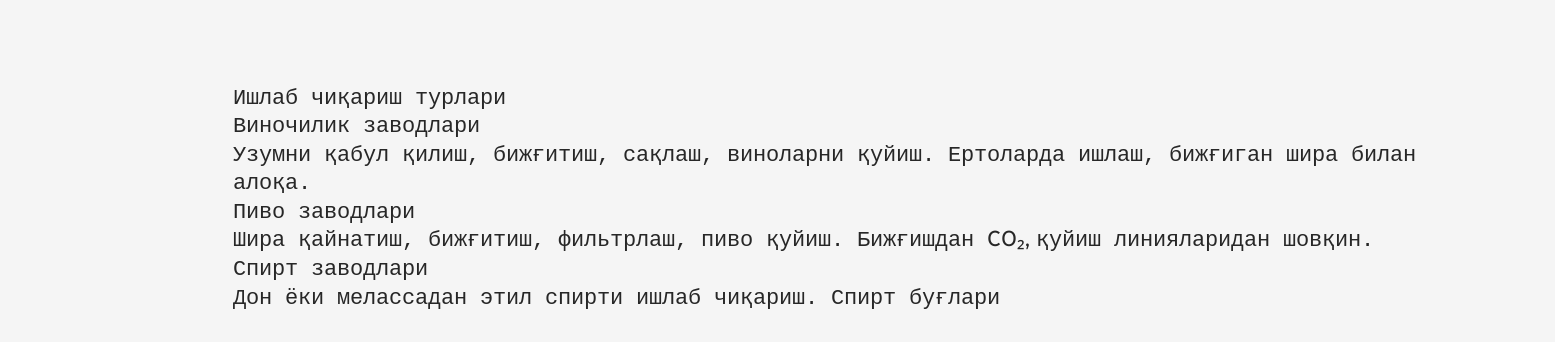Ишлаб чиқариш турлари
Виночилик заводлари
Узумни қабул қилиш, бижғитиш, сақлаш, виноларни қуйиш. Ертоларда ишлаш, бижғиган шира билан алоқа.
Пиво заводлари
Шира қайнатиш, бижғитиш, фильтрлаш, пиво қуйиш. Бижғишдан CO₂, қуйиш линияларидан шовқин.
Спирт заводлари
Дон ёки мелассадан этил спирти ишлаб чиқариш. Спирт буғлари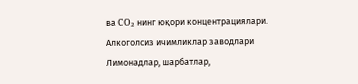ва CO₂ нинг юқори концентрациялари.
Алкоголсиз ичимликлар заводлари
Лимонадлар, шарбатлар,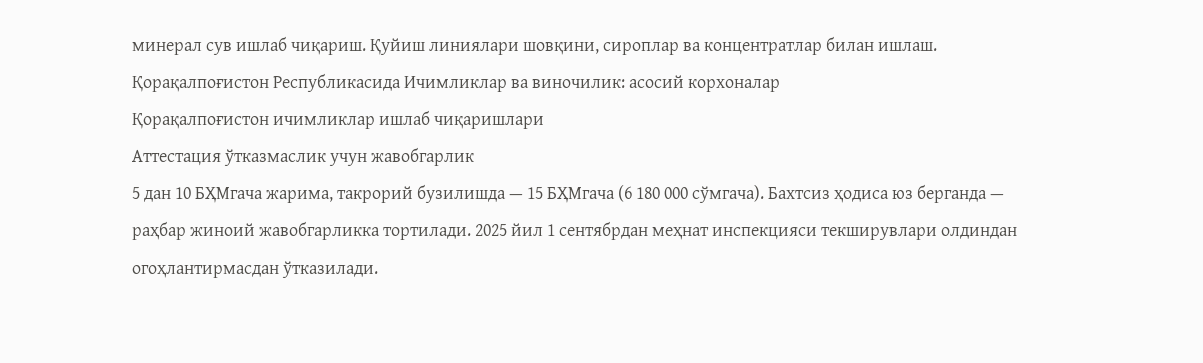минерал сув ишлаб чиқариш. Қуйиш линиялари шовқини, сироплар ва концентратлар билан ишлаш.
Қорақалпоғистон Республикасида Ичимликлар ва виночилик: асосий корхоналар
Қорақалпоғистон ичимликлар ишлаб чиқаришлари
Аттестация ўтказмаслик учун жавобгарлик
5 дан 10 БҲМгача жарима, такрорий бузилишда — 15 БҲМгача (6 180 000 сўмгача). Бахтсиз ҳодиса юз берганда — раҳбар жиноий жавобгарликка тортилади. 2025 йил 1 сентябрдан меҳнат инспекцияси текширувлари олдиндан огоҳлантирмасдан ўтказилади.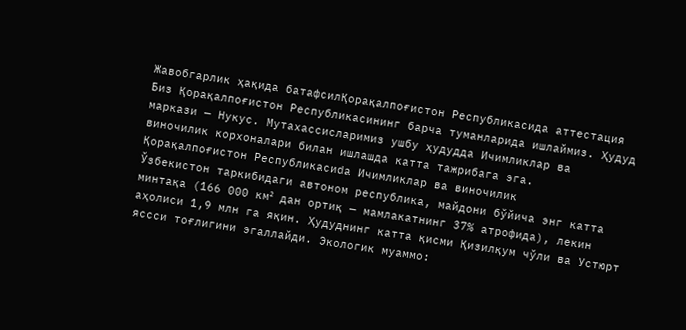Жавобгарлик ҳақида батафсилҚорақалпоғистон Республикасида аттестация
Биз Қорақалпоғистон Республикасининг барча туманларида ишлаймиз. Ҳудуд маркази — Нукус. Мутахассисларимиз ушбу ҳудудда Ичимликлар ва виночилик корхоналари билан ишлашда катта тажрибага эга.
Қорақалпоғистон Республикасиda Ичимликлар ва виночилик
Ўзбекистон таркибидаги автоном республика, майдони бўйича энг катта минтақа (166 000 км² дан ортиқ — мамлакатнинг 37% атрофида), лекин аҳолиси 1,9 млн га яқин. Ҳудуднинг катта қисми Қизилқум чўли ва Устюрт яссси тоғлигини эгаллайди. Экологик муаммо: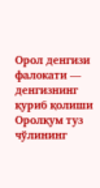Орол денгизи фалокати — денгизнинг қуриб қолиши Оролқум туз чўлининг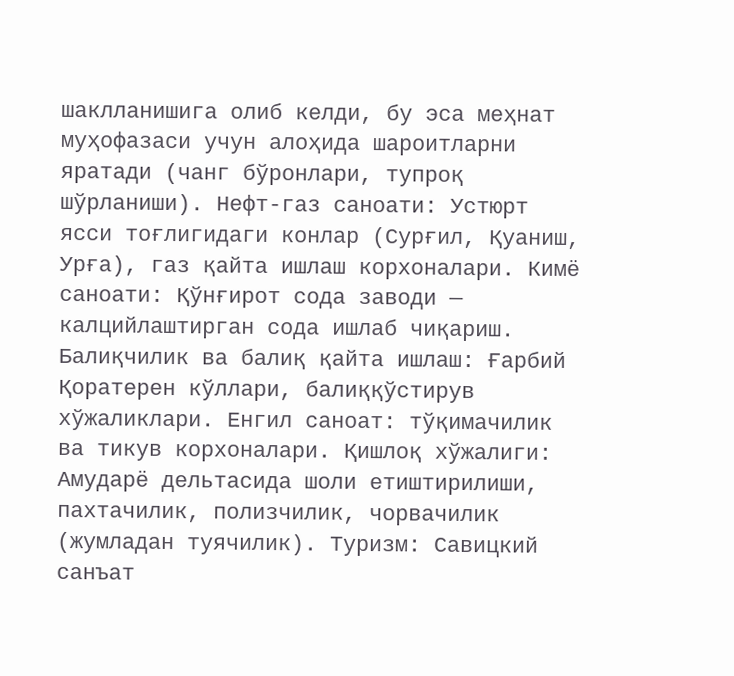шаклланишига олиб келди, бу эса меҳнат муҳофазаси учун алоҳида шароитларни яратади (чанг бўронлари, тупроқ шўрланиши). Нефт-газ саноати: Устюрт ясси тоғлигидаги конлар (Сурғил, Қуаниш, Урға), газ қайта ишлаш корхоналари. Кимё саноати: Қўнғирот сода заводи — калцийлаштирган сода ишлаб чиқариш. Балиқчилик ва балиқ қайта ишлаш: Ғарбий Қоратерен кўллари, балиққўстирув хўжаликлари. Енгил саноат: тўқимачилик ва тикув корхоналари. Қишлоқ хўжалиги: Амударё дельтасида шоли етиштирилиши, пахтачилик, полизчилик, чорвачилик (жумладан туячилик). Туризм: Савицкий санъат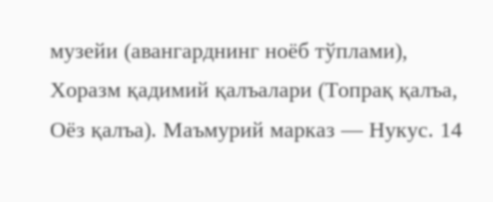музейи (авангарднинг ноёб тўплами), Хоразм қадимий қалъалари (Топрақ қалъа, Оёз қалъа). Маъмурий марказ — Нукус. 14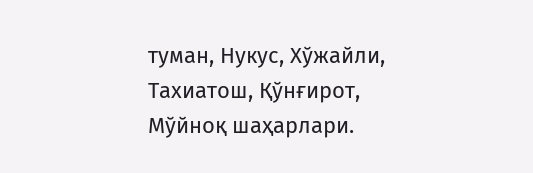туман, Нукус, Хўжайли, Тахиатош, Қўнғирот, Мўйноқ шаҳарлари.